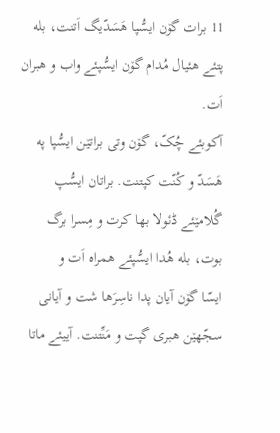11 برات گۆن ایسُّپا هَسَدّیگ اَتنت، بله پتئے هئیال مُدام گۆن ایسُّپئے واب و هبران اَت.
آکوبئے چُکّ، گۆن وتی براتێن ایسُّپا په هَسَدّ و کُنّت کپتنت. براتان ایسُّپ گُلامێئے ڈئولا بها کرت و مِسرا برگ بوت، بله هُدا ایسُّپئے همراه اَت و
ایسّا گۆن آیان پدا ناسِرَها شت و آیانی سجّهێن هبری گپت و مَنِّتنت. آییئے ماتا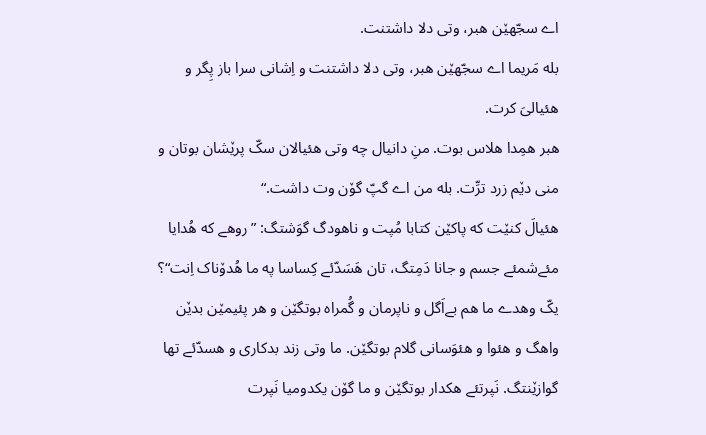اے سجّهێن هبر، وتی دلا داشتنت.
بله مَریما اے سجّهێن هبر، وتی دلا داشتنت و اِشانی سرا باز پِگر و هئیالیَ کرت.
هبر همِدا هلاس بوت. منِ دانیال چه وتی هئیالان سکّ پرێشان بوتان و منی دێم زرد ترِّت. بله من اے گپّ گۆن وت داشت.“
هئیالَ کنێت که پاکێن کتابا مُپت و ناهودگ گوَشتگ: ”روهے که هُدایا مئےشمئے جسم و جانا دَمِتگ، تان هَسَدّئے کِساسا په ما هُدۆناک اِنت“؟
یکّ وهدے ما هم بےاَگل و ناپرمان و گُمراه بوتگێن و هر پئیمێن بدێن واهگ و هئوا و هئوَسانی گلام بوتگێن. ما وتی زند بدکاری و هسدّئے تها گوازێنتگ. نَپرتئے هکدار بوتگێن و ما گۆن یکدومیا نَپرت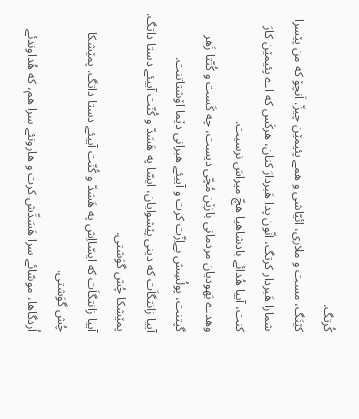کُرتگ.
کێنَگ، مست و ملاری، ائیّاشی و همے پئیمێن چیزّ. اَنچۆ که من پێسرا شمارا هَبردار کرتگ، انّون پدا هَبردارَ کنان، هرکَس که اے پئیمێن کارَ کنت، آییا هُدائے بادشاهیا هچّ میراسَ نرسیت.
وهدے یَهودیان مردمانی بازێن مُچّی دیست، چه کَست و کُنّتا زَهر گپتنت، پولُسِش بےاِزّت کرت و آییئے هبرانی دێما اۆشتاتنت.
آییا زانتگاَت که دینی پێشوایان، ایسّا په هَسَدّ و کُنّت آییئے دستا داتگ. پمێشکا چُش گوَشتی.
آییا زانتگاَت که ایسّااِش په هَسَدّ و کُنّت آییئے دستا داتگ. پمێشکا چُش گوَشتی.
اُردگاها، موسّائے سرا هَسَدِّش کرت و هارونئے سرا هم، که هُداوندئے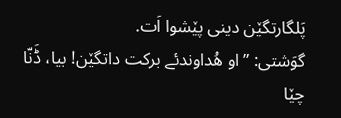پَلگارتگێن دینی پێشوا اَت.
گوَشتی: ”او هُداوندئے برکت داتگێن! بیا، ڈَنّا چێا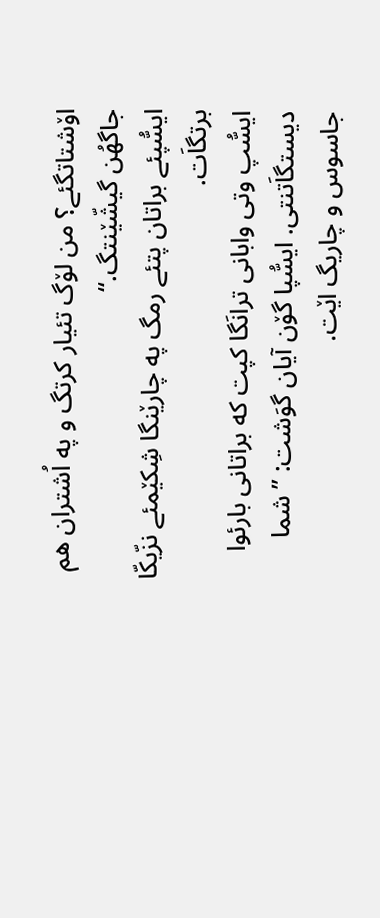اۆشتاتگئے؟ من لۆگ تئیار کرتگ و په اُشتران هم جاگهُن گیشّێنتگ.“
ایسُّپئے براتان پتئے رمگ په چارێنگا شِکێمئے نزّیکّا برتگاَت.
ایسُّپ وتی وابانی ترانَگا کپت که براتانی بارئوا دیستگاَتنتی. ایسُّپا گۆن آیان گوَشت: ”شما جاسوس و چاریگ اێت.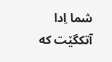شما اِدا آتکگێت که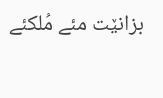بزانێت مئے مُلکئے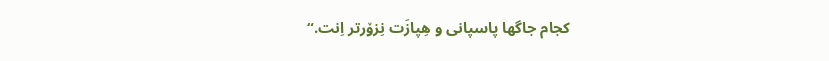کجام جاگها پاسپانی و هِپازَت نِزۆرتر اِنت.“